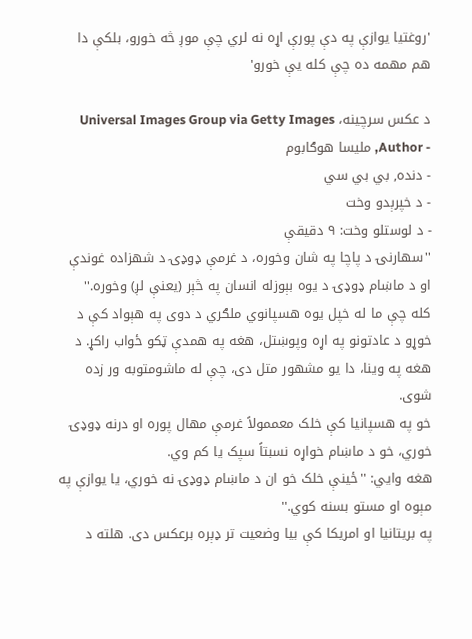'روغتیا یوازې په دې پورې اړه نه لري چې موږ څه خورو، بلکې دا هم مهمه ده چې کله یې خورو'

د عکس سرچینه، Universal Images Group via Getty Images
- Author, ملیسا هوګابوم
- دنده, بي بي سي
- د خپرېدو وخت
- د لوستلو وخت: ۹ دقیقې
''سهارنۍ د پاچا په شان وخوره، د غرمې ډوډۍ د شهزاده غوندې او د ماښام ډوډۍ د یوه بېوزله انسان په څېر (یعنې لږ) وخوره.''
کله چې ما له خپل یوه هسپانوي ملګري د دوی په هېواد کې د خوړو د عادتونو په اړه وپوښتل، هغه په همدې ټکو ځواب راکړ. د هغه په وینا، دا یو مشهور متل دی، چې له ماشومتوبه ور زده شوی.
خو په هسپانیا کې خلک معممولاً غرمې مهال پوره او درنه ډوډۍ خوري، خو د ماښام خواړه نسبتاً سپک یا کم وي.
هغه وايي: ''ځینې خلک خو ان د ماښام ډوډۍ نه خوري، یا یوازې په مېوه او مستو بسنه کوي.''
په بریتانیا او امریکا کې بیا وضعیت تر ډېره برعکس دی. هلته د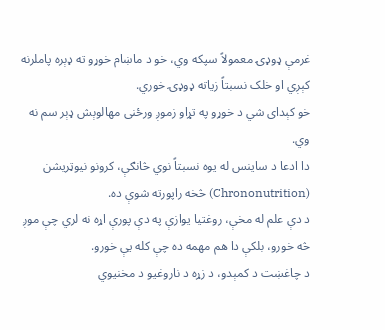غرمې ډوډۍ معمولاً سپکه وي، خو د ماښام خوړو ته ډېره پاملرنه کېږي او خلک نسبتاً زیاته ډوډۍ خوري.
خو کېدای شي د خوړو په تړاو زموږ ورځنی مهالوېش ډېر سم نه وي.
دا ادعا د ساینس له یوه نسبتاً نوي څانګې، کرونو نیوټریشن (Chrononutrition) څخه راپورته شوې ده.
د دې علم له مخې، روغتیا یوازې په دې پورې اړه نه لري چې موږ څه خورو، بلکې دا هم مهمه ده چې کله یې خورو.
د چاغښت د کمېدو، د زړه د ناروغیو د مخنیوي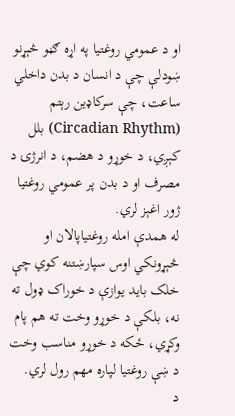او د عمومي روغتیا په اړه ګڼو څېړنو ښودلې چې د انسان د بدن داخلي ساعت، چې سرکاډین رېتم (Circadian Rhythm) بلل کېږي، د خوړو د هضم، د انرژۍ د مصرف او د بدن پر عمومي روغتیا ژور اغېز لري.
له همدې امله روغتیاپالان او څېړونکي اوس سپارښتنه کوي چې خلک باید یوازې د خوراک ډول ته نه، بلکې د خوړو وخت ته هم پام وکړي، ځکه د خوړو مناسب وخت د ښې روغتیا لپاره مهم رول لري.
د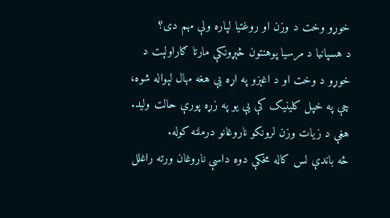خوړو وخت د وزن او روغتیا لپاره ولې مهم دی؟
د هسپانیا د مرسیا پوهنتون څېړونکې مارتا ګاراولېت د خوړو د وخت او د اغېزو په اړه یې هغه مهال لېواله شوه، چې په خپل کلینیک کې یې یو په زړه پورې حالت ولید.
هغې د زیات وزن لرونکو ناروغانو درملنه کوله.
څه باندې لس کاله مخکې دوه داسې ناروغان ورته راغلل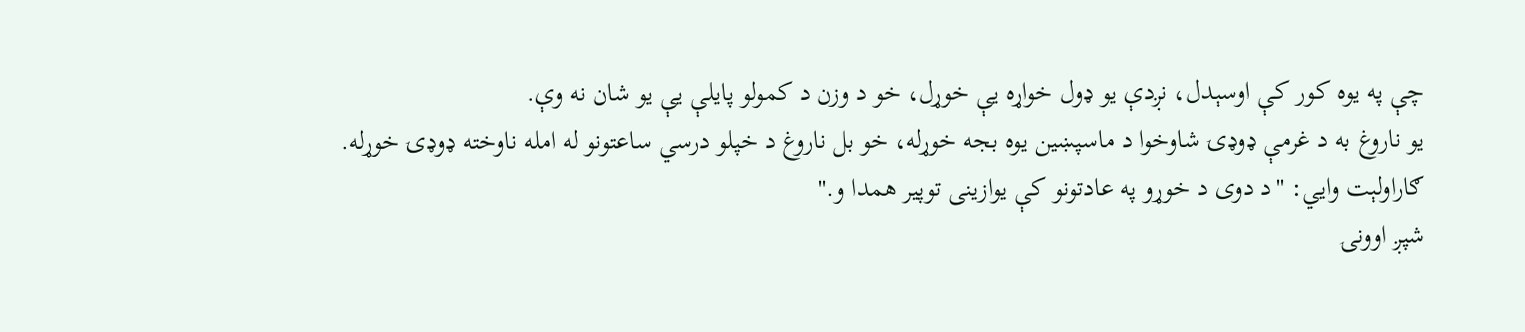چې په یوه کور کې اوسېدل، نږدې یو ډول خواړه یې خوړل، خو د وزن د کمولو پایلې یې یو شان نه وې.
یو ناروغ به د غرمې ډوډۍ شاوخوا د ماسپښین یوه بجه خوړله، خو بل ناروغ د خپلو درسي ساعتونو له امله ناوخته ډوډۍ خوړله.
ګاراولېت وایي: ''د دوی د خوړو په عادتونو کې یوازینی توپیر همدا و.''
شپږ اوونۍ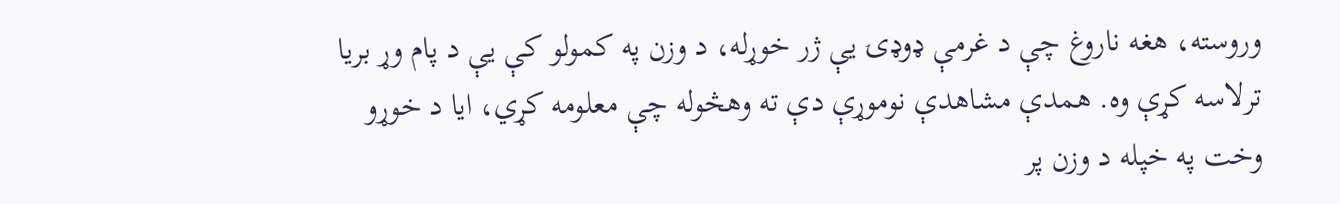وروسته، هغه ناروغ چې د غرمې ډوډۍ یې ژر خوړله، د وزن په کمولو کې یې د پام وړ بریا ترلاسه کړې وه. همدې مشاهدې نوموړې دې ته وهڅوله چې معلومه کړي، ایا د خوړو وخت په خپله د وزن پر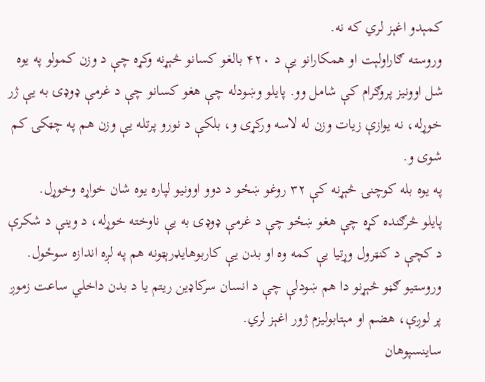کمېدو اغېز لري که نه.
وروسته ګاراولېت او همکارانو یې د ۴۲۰ بالغو کسانو څېړنه وکړه چې د وزن کمولو په یوه شل اوونیز پروګرام کې شامل وو. پایلو وښودله چې هغو کسانو چې د غرمې ډوډۍ به یې ژر خوړله، نه یوازې زیات وزن له لاسه ورکړی و، بلکې د نورو پرتله یې وزن هم په چټکۍ کم شوی و.
په یوه بله کوچنۍ څېړنه کې ۳۲ روغو ښځو د دوو اوونیو لپاره یوه شان خواړه وخوړل.
پایلو څرګنده کړه چې هغو ښځو چې د غرمې ډوډۍ به یې ناوخته خوړله، د وینې د شکرې د کچې د کنټرول وړتیا یې کمه وه او بدن یې کاربوهایډرېټونه هم په لږه اندازه سوځول.
وروستیو ګڼو څېړنو دا هم ښودلې چې د انسان سرکاډین ریتم یا د بدن داخلي ساعت زموږ پر لوږې، هضم او مېتابولیزم ژور اغېز لري.
ساینسپوهان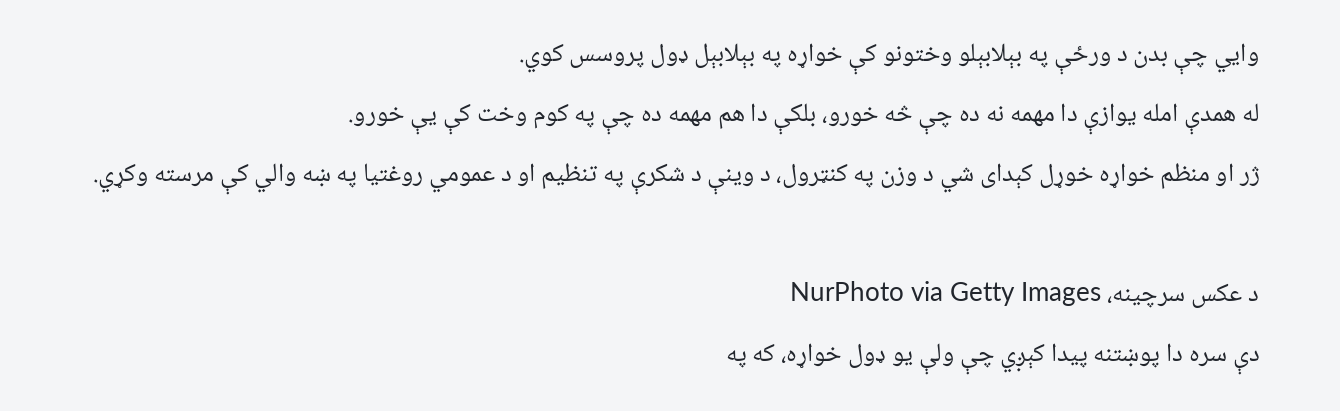وایي چې بدن د ورځې په بېلابېلو وختونو کې خواړه په بېلابېل ډول پروسس کوي.
له همدې امله یوازې دا مهمه نه ده چې څه خورو، بلکې دا هم مهمه ده چې په کوم وخت کې یې خورو.
ژر او منظم خواړه خوړل کېدای شي د وزن په کنټرول، د وینې د شکرې په تنظیم او د عمومي روغتیا په ښه والي کې مرسته وکړي.

د عکس سرچینه، NurPhoto via Getty Images
دې سره دا پوښتنه پیدا کېږي چې ولې یو ډول خواړه، که په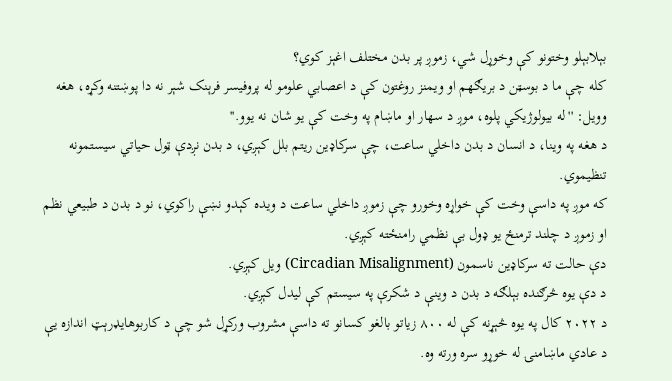بېلابېلو وختونو کې وخوړل شي، زموږ پر بدن مختلف اغېز کوي؟
کله چې ما د بوسټن د بریګهم او ویمنز روغتون کې د اعصابي علومو له پروفیسر فرېنک شېر نه دا پوښتنه وکړه، هغه وویل: ''له بیولوژیکي پلوه، موږ د سهار او ماښام په وخت کې یو شان نه یوو.''
د هغه په وینا، د انسان د بدن داخلي ساعت، چې سرکاډین ریتم بلل کېږي، د بدن نږدې ټول حیاتي سیستمونه تنظیموي.
که موږ په داسې وخت کې خواړه وخورو چې زموږ داخلي ساعت د ویده کېدو نښې راکوي، نو د بدن د طبیعي نظم او زموږ د چلند ترمنځ یو ډول بې نظمي رامنځته کېږي.
دې حالت ته سرکاډین ناسمون (Circadian Misalignment) ویل کېږي.
د دې یوه څرګنده بېلګه د بدن د وینې د شکرې په سیستم کې لیدل کېږي.
د ۲۰۲۲ کال په یوه څېړنه کې له ۸۰۰ زیاتو بالغو کسانو ته داسې مشروب ورکړل شو چې د کاربوهایډرېټ اندازه یې د عادي ماښامنۍ له خوړو سره ورته وه.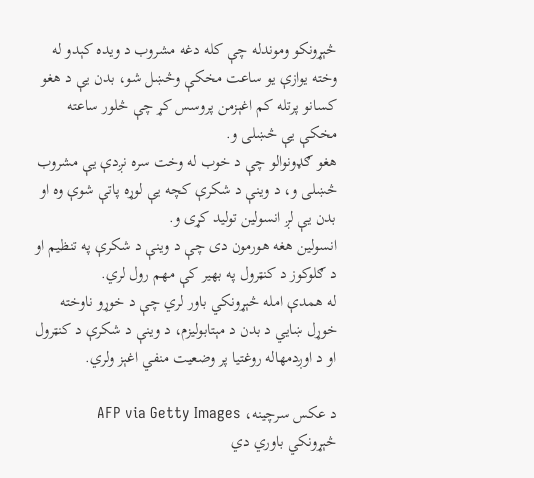څېړونکو وموندله چې کله دغه مشروب د ویده کېدو له وخته یوازې یو ساعت مخکې وڅښل شو، بدن یې د هغو کسانو پرتله کم اغېزمن پروسس کړ چې څلور ساعته مخکې یې څښلی و.
هغو ګډونوالو چې د خوب له وخت سره نږدې یې مشروب څښلی و، د وینې د شکرې کچه یې لوړه پاتې شوې وه او بدن یې لږ انسولین تولید کړی و.
انسولین هغه هورمون دی چې د وینې د شکرې په تنظیم او د ګلوکوز د کنټرول په بهیر کې مهم رول لري.
له همدې امله څېړونکي باور لري چې د خوړو ناوخته خوړل ښايي د بدن د مېتابولیزم، د وینې د شکرې د کنټرول او د اوږدمهاله روغتیا پر وضعیت منفي اغېز ولري.

د عکس سرچینه، AFP via Getty Images
څېړونکي باوري دي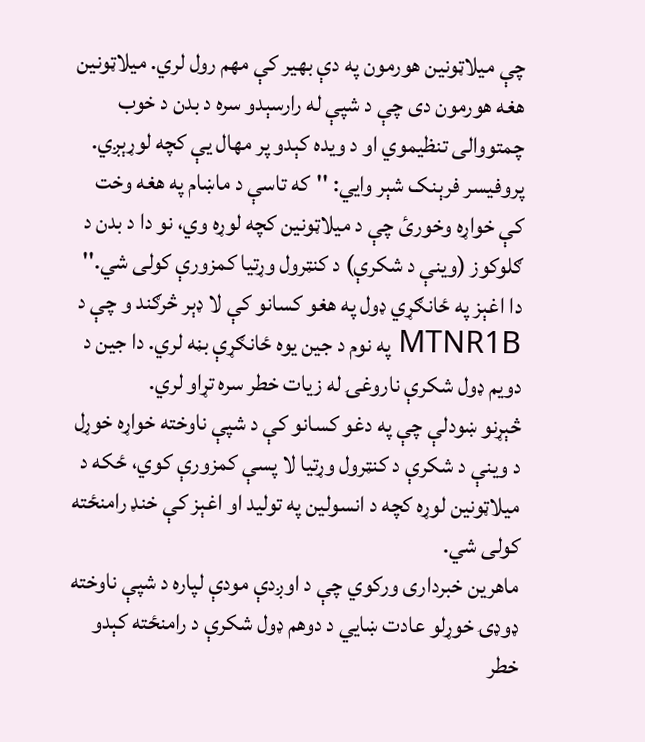چې میلاټونین هورمون په دې بهیر کې مهم رول لري. میلاټونین هغه هورمون دی چې د شپې له رارسېدو سره د بدن د خوب چمتووالی تنظیموي او د ویده کېدو پر مهال یې کچه لوړېږي.
پروفیسر فرېنک شېر وايي: ''که تاسې د ماښام په هغه وخت کې خواړه وخورئ چې د میلاټونین کچه لوړه وي، نو دا د بدن د ګلوکوز (وینې د شکرې) د کنټرول وړتیا کمزورې کولی شي.''
دا اغېز په ځانګړي ډول په هغو کسانو کې لا ډېر څرګند و چې د MTNR1B په نوم د جین یوه ځانګړې بڼه لري. دا جین د دویم ډول شکرې ناروغۍ له زیات خطر سره تړاو لري.
څېړنو ښودلې چې په دغو کسانو کې د شپې ناوخته خواړه خوړل د وینې د شکرې د کنټرول وړتیا لا پسې کمزورې کوي، ځکه د میلاټونین لوړه کچه د انسولین په تولید او اغېز کې خنډ رامنځته کولی شي.
ماهرین خبرداری ورکوي چې د اوږدې مودې لپاره د شپې ناوخته ډوډۍ خوړلو عادت ښايي د دوهم ډول شکرې د رامنځته کېدو خطر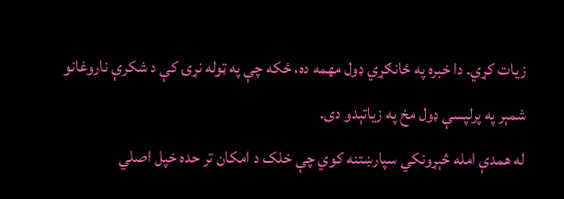زیات کړي. دا خبره په ځانګړي ډول مهمه ده، ځکه چې په ټوله نړۍ کې د شکرې ناروغانو شمېر په پرلپسې ډول مخ په زیاتېدو دی.
له همدې امله څېړونکي سپارښتنه کوي چې خلک د امکان تر حده خپل اصلي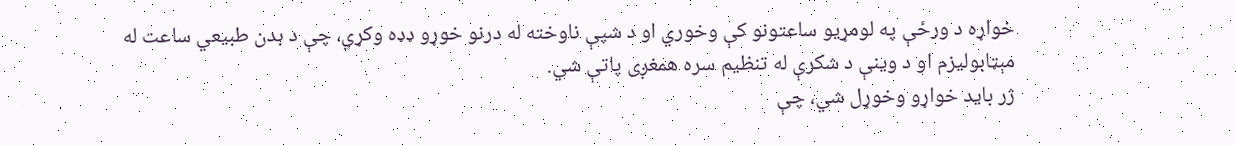خواړه د ورځې په لومړیو ساعتونو کې وخوري او د شپې ناوخته له درنو خوړو ډډه وکړي، چې د بدن طبیعي ساعت له مېټابولیزم او د وینې د شکرې له تنظیم سره همغږی پاتې شي.
ژر باید خواړو وخوړل شي، چې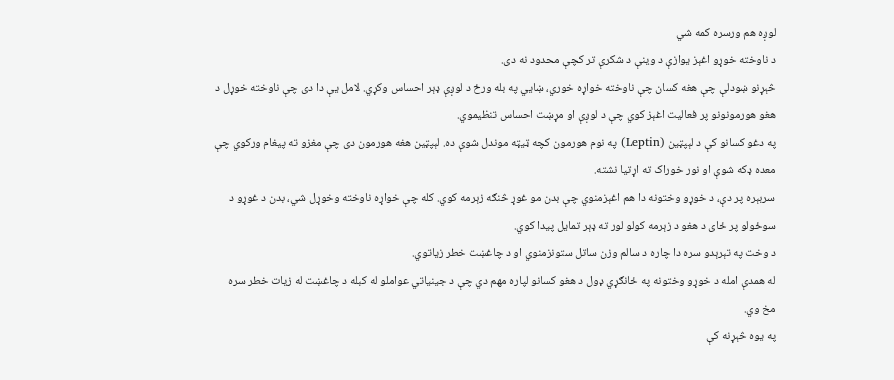لوږه هم ورسره کمه شي
د ناوخته خوړو اغېز یوازې د وینې د شکرې تر کچې محدود نه دی.
څېړنو ښودلې چې هغه کسان چې ناوخته خواړه خوري، ښايي په بله ورځ د لوږې ډېر احساس وکړي. لامل یې دا دی چې ناوخته خوړل د هغو هورمونونو پر فعالیت اغېز کوي چې د لوږې او مړښت احساس تنظیموي.
په دغو کسانو کې د لېپټین (Leptin) په نوم هورمون کچه ټیټه موندل شوې ده. لېپټین هغه هورمون دی چې مغزو ته پیغام ورکوي چې معده ډکه شوې او نور خوراک ته اړتیا نشته.
سربېره پر دې، د خوړو وختونه دا هم اغېزمنوي چې بدن مو غوړ څنګه زېرمه کوي. کله چې خواړه ناوخته وخوړل شي، بدن د غوړو د سوځولو پر ځای د هغو د زېرمه کولو لور ته ډېر تمایل پیدا کوي.
د وخت په تېرېدو سره دا چاره د سالم وزن ساتل ستونزمنوي او د چاغښت خطر زیاتوي.
له همدې امله د خوړو وختونه په ځانګړي ډول د هغو کسانو لپاره مهم دي چې د جینیاتي عواملو له کبله د چاغښت له زیات خطر سره مخ وي.
په یوه څېړنه کې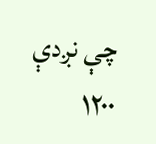چې نږدې ۱۲۰۰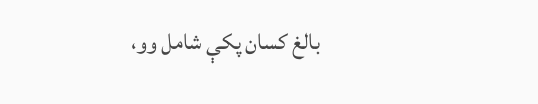بالغ کسان پکې شامل وو،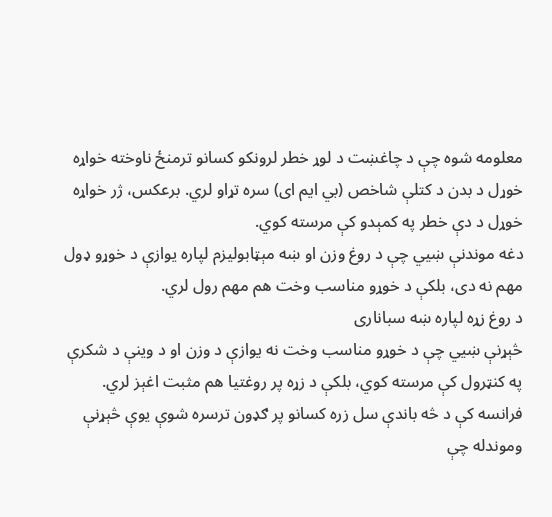معلومه شوه چې د چاغښت د لوړ خطر لرونکو کسانو ترمنځ ناوخته خواړه خوړل د بدن د کتلې شاخص (بي ایم ای) سره تړاو لري. برعکس، ژر خواړه خوړل د دې خطر په کمېدو کې مرسته کوي.
دغه موندنې ښيي چې د روغ وزن او ښه مېټابولیزم لپاره یوازې د خوړو ډول مهم نه دی، بلکې د خوړو مناسب وخت هم مهم رول لري.
د روغ زړه لپاره ښه سباناری
څېړنې ښيي چې د خوړو مناسب وخت نه یوازې د وزن او د وینې د شکرې په کنټرول کې مرسته کوي، بلکې د زړه پر روغتیا هم مثبت اغېز لري.
فرانسه کې د څه باندې سل زره کسانو پر ګډون ترسره شوې یوې څېړنې وموندله چې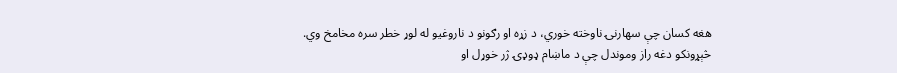هغه کسان چې سهارنۍ ناوخته خوري، د زړه او رګونو د ناروغیو له لوړ خطر سره مخامخ وي.
څېړونکو دغه راز وموندل چې د ماښام ډوډۍ ژر خوړل او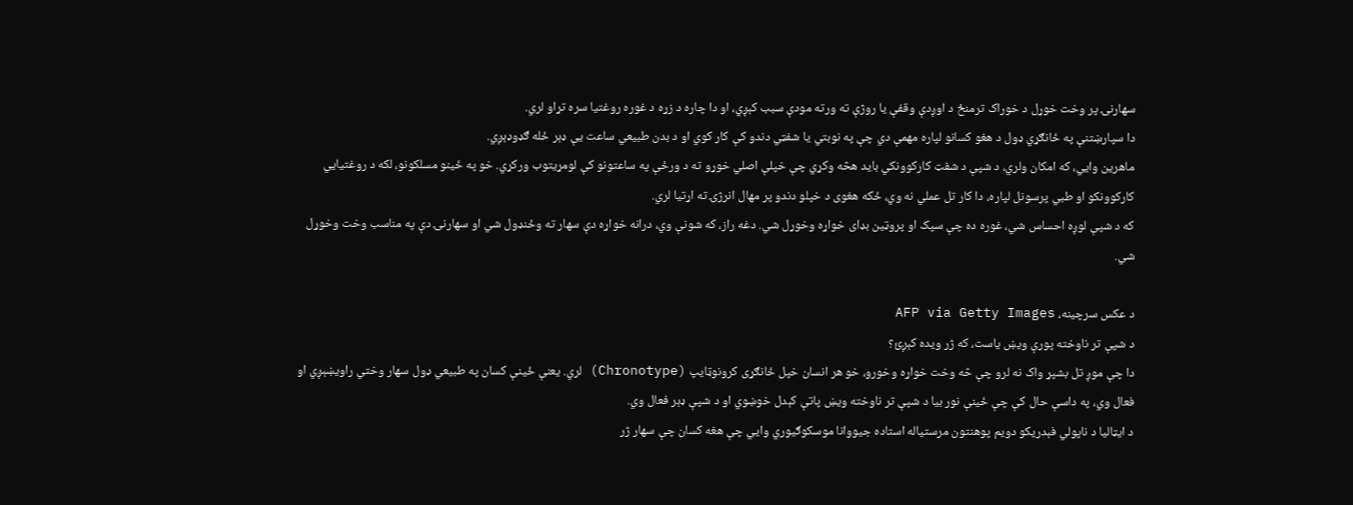سهارنۍ پر وخت خوړل د خوراک ترمنځ د اوږدې وقفې یا روژې ته ورته مودې سبب کېږي، او دا چاره د زړه د غوره روغتیا سره تړاو لري.
دا سپارښتنې په ځانګړي ډول د هغو کسانو لپاره مهمې دي چې په نوبتي یا شفټي دندو کې کار کوي او د بدن طبیعي ساعت یې ډېر ځله ګډوډېږي.
ماهرین وایي، که امکان ولري، د شپې د شفټ کارکوونکي باید هڅه وکړي چې خپلې اصلي خوړو ته د ورځې په ساعتونو کې لومړیتوب ورکړي. خو په ځینو مسلکونو، لکه د روغتیايي کارکوونکو او طبي پرسونل لپاره، دا کار تل عملي نه وي، ځکه هغوی د خپلو دندو پر مهال انرژۍ ته اړتیا لري.
که د شپې لوږه احساس شي، غوره ده چې سپک او پروټین بډای خواړه وخوړل شي. دغه راز، که شونې وي، درانه خواړه دې سهار ته وځنډول شي او سهارنۍ دې په مناسب وخت وخوړل شي.

د عکس سرچینه، AFP via Getty Images
د شپې تر ناوخته پورې ویښ یاست، که ژر ویده کېږئ؟
دا چې موږ تل بشپړ واک نه لرو چې څه وخت خواړه وخورو، خو هر انسان خپل ځانګړی کرونوټایپ (Chronotype) لري. یعنې ځینې کسان په طبیعي ډول سهار وختي راویښېږي او فعال وي، په داسې حال کې چې ځینې نور بیا د شپې تر ناوخته ویښ پاتې کېدل خوښوي او د شپې ډېر فعال وي.
د ایټالیا د ناپولي فېدریکو دویم پوهنتون مرستیاله استاده جیووانا موسکوګیوري وایي چې هغه کسان چې سهار ژر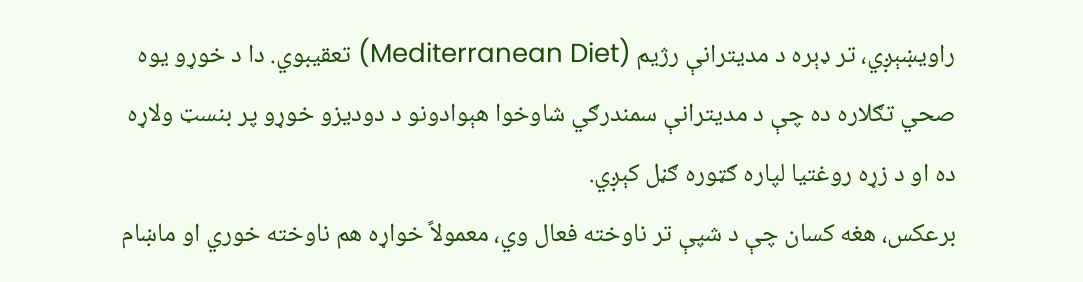راویښېږي، تر ډېره د مدیترانې رژیم (Mediterranean Diet) تعقیبوي. دا د خوړو یوه صحي تګلاره ده چې د مدیترانې سمندرګي شاوخوا هېوادونو د دودیزو خوړو پر بنسټ ولاړه ده او د زړه روغتیا لپاره ګټوره ګڼل کېږي.
برعکس، هغه کسان چې د شپې تر ناوخته فعال وي، معمولاً خواړه هم ناوخته خوري او ماښام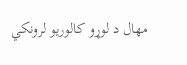مهال د لوړو کالوریو لرونکي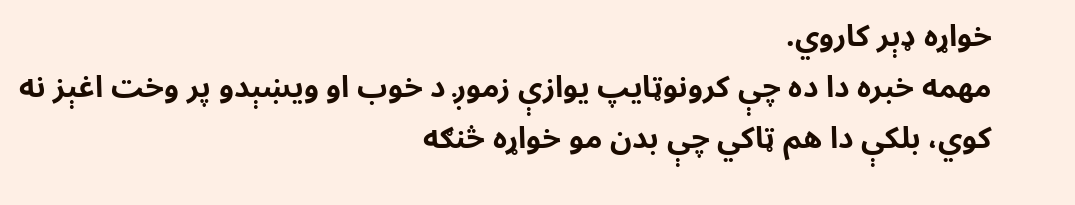خواړه ډېر کاروي.
مهمه خبره دا ده چې کرونوټایپ یوازې زموږ د خوب او ویښېدو پر وخت اغېز نه کوي، بلکې دا هم ټاکي چې بدن مو خواړه څنګه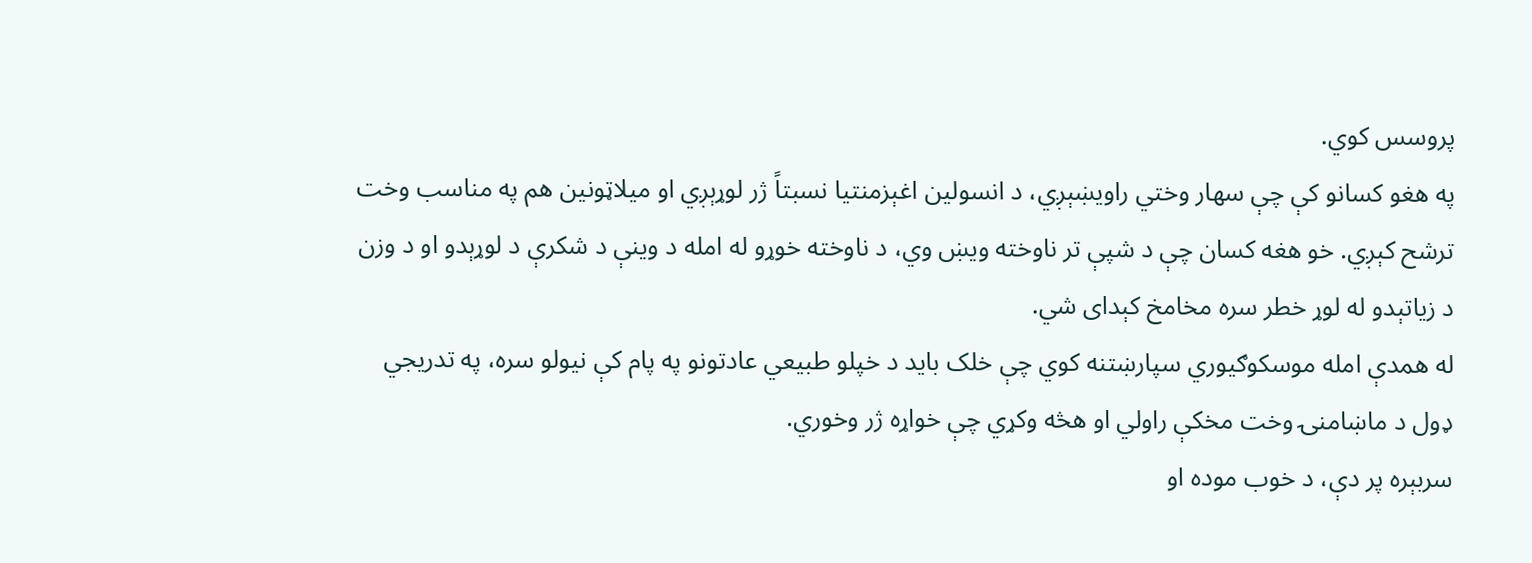پروسس کوي.
په هغو کسانو کې چې سهار وختي راویښېږي، د انسولین اغېزمنتیا نسبتاً ژر لوړېږي او میلاټونین هم په مناسب وخت ترشح کېږي. خو هغه کسان چې د شپې تر ناوخته ویښ وي، د ناوخته خوړو له امله د وینې د شکرې د لوړېدو او د وزن د زیاتېدو له لوړ خطر سره مخامخ کېدای شي.
له همدې امله موسکوګیوري سپارښتنه کوي چې خلک باید د خپلو طبیعي عادتونو په پام کې نیولو سره، په تدریجي ډول د ماښامنۍ وخت مخکې راولي او هڅه وکړي چې خواړه ژر وخوري.
سربېره پر دې، د خوب موده او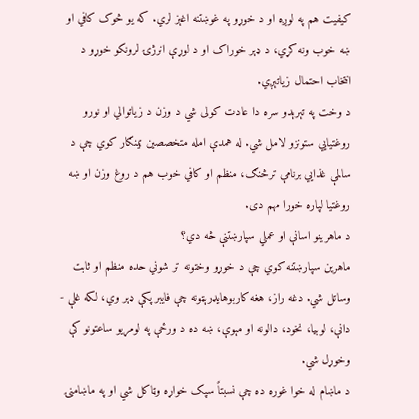کیفیت هم په لوږه او د خوړو په غوښتنه اغېز لري. که یو څوک کافي او ښه خوب ونه کړي، د ډېر خوراک او د لوړې انرژۍ لرونکو خوړو د انتخاب احتمال زیاتېږي.
د وخت په تېرېدو سره دا عادت کولی شي د وزن د زیاتوالي او نورو روغتیايي ستونزو لامل شي. له همدې امله متخصصین ټینګار کوي چې د سالمې غذایي برنامې ترڅنګ، منظم او کافي خوب هم د روغ وزن او ښه روغتیا لپاره خورا مهم دی.
د ماهرینو اسانې او عملي سپارښتنې څه دي؟
ماهرین سپارښتنه کوي چې د خوړو وختونه تر شوني حده منظم او ثابت وساتل شي. دغه راز، هغه کاربوهایډرېټونه چې فایبر پکې ډېر وي، لکه غلې - دانې، لوبیا، نخود، دالونه او مېوې، ښه ده د ورځې په لومړیو ساعتونو کې وخوړل شي.
د ماښام له خوا غوره ده چې نسبتاً سپک خواړه وټاکل شي او په ماښامنۍ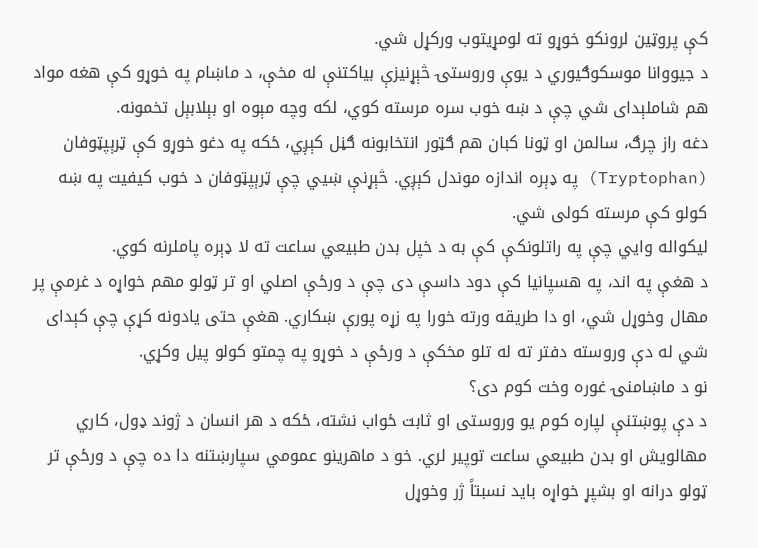کې پروټین لرونکو خوړو ته لومړیتوب ورکړل شي.
د جیووانا موسکوګیوري د یوې وروستۍ څېړنیزې بیاکتنې له مخې، د ماښام په خوړو کې هغه مواد هم شاملېدای شي چې د ښه خوب سره مرسته کوي، لکه وچه مېوه او بېلابېل تخمونه.
دغه راز چرګ، سالمن او ټونا کبان هم ګټور انتخابونه ګڼل کېږي، ځکه په دغو خوړو کې ټرېپټوفان (Tryptophan) په ډېره اندازه موندل کېږي. څېړنې ښيي چې ټرېپټوفان د خوب کیفیت په ښه کولو کې مرسته کولی شي.
لیکواله وایي چې په راتلونکې کې به د خپل بدن طبیعي ساعت ته لا ډېره پاملرنه کوي.
د هغې په اند، په هسپانیا کې دود داسې دی چې د ورځې اصلي او تر ټولو مهم خواړه د غرمې پر مهال وخوړل شي، او دا طریقه ورته خورا په زړه پورې ښکاري. هغې حتی یادونه کړې چې کېدای شي له دې وروسته دفتر ته له تلو مخکې د ورځې د خوړو په چمتو کولو پیل وکړي.
نو د ماښامنۍ غوره وخت کوم دی؟
د دې پوښتنې لپاره کوم یو وروستی او ثابت ځواب نشته، ځکه د هر انسان د ژوند ډول، کاري مهالویش او بدن طبیعي ساعت توپیر لري. خو د ماهرینو عمومي سپارښتنه دا ده چې د ورځې تر ټولو درانه او بشپړ خواړه باید نسبتاً ژر وخوړل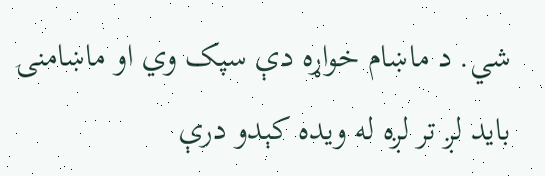شي. د ماښام خواړه دې سپک وي او ماښامنۍ باید لږ تر لږه له ویده کېدو درې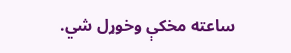ساعته مخکې وخوړل شي.